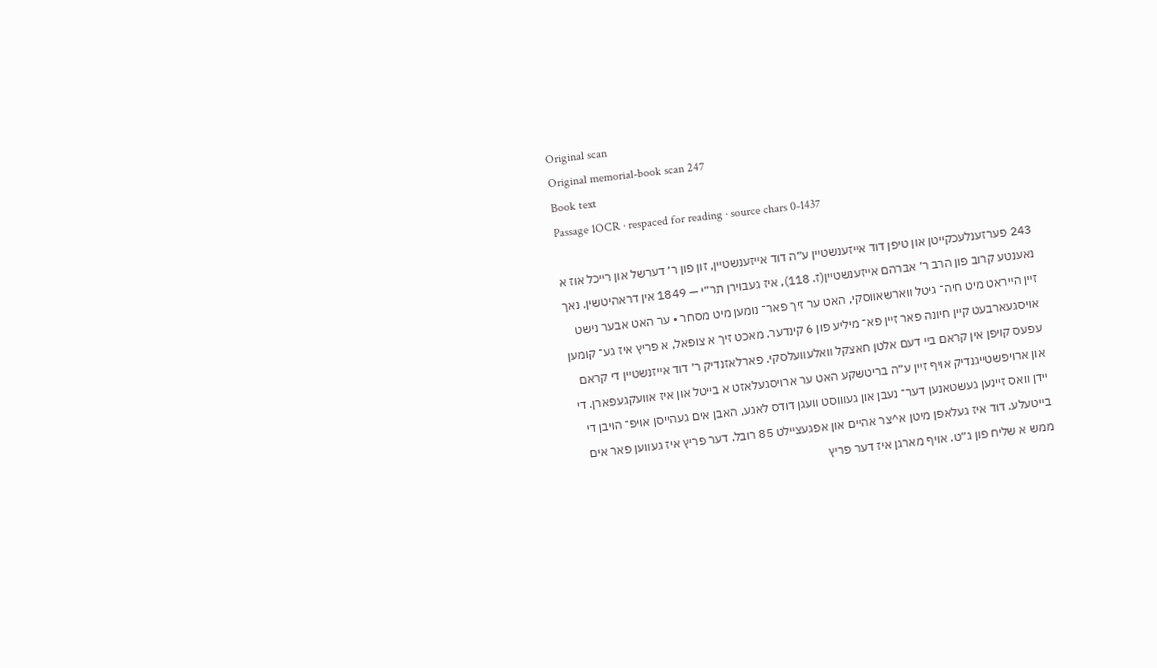Original scan
Original memorial-book scan 247
Book text
Passage 1OCR · respaced for reading · source chars 0-1437

243 פערזענלעכקייטן און טיפן דוד אײזענשטײן ע״ה דוד אײזענשטײן, זון פון ר׳ דערשל און רײכל אוז א נאענטע קרוב פון הרב ר׳ אברהם אײזענשטײן(ז. 118), איז געבוירן תר״י — 1849 אין דראהיטשין. נאך זײן הײראט מיט חיה־ גיטל װארשאװסקי, האט ער זיך פאר־ נומען מיט מסחר • ער האט אבער נישט אויסגעארבעט קײן חיונה פאר זײן פא־ מיליע פון 6 קינדער. מאכט זיך א צופאל, א פריץ איז גע־ קומען עפעס קויפן אין קראם בײ דעם אלטן חאצקל װאלעװעלסקי. פארלאזנדיק ר׳ דוד אײזנשטײן די קראם און ארויפשטייגנדיק אויף זײן ע״ה בריטשקע האט ער ארויסגעלאזט א בײטל און איז אװעקגעפארן. די ײדן װאס זײנען געשטאנען דער־ נעבן און געװוסט װעגן דודס לאגע, האבן אים געהײסן אויפ־ הויבן די בײטעלע. דוד איז געלאפן מיטן א^צר אהײם און אפגעצײלט 85 רובל. דער פריץ איז געװען פאר אים ממש א שליח פון ג״ט. אויף מארגן איז דער פריץ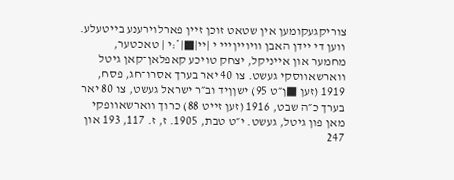צוריקגעקומען אין שטאט זוכן זײן פארלוירענע בײטעלע. װען די ײדן האבן וויוייןייי י |ײ|■|*:י | טאכטער, מחמער און אײניקל, יצחק טויכע קאפלאן־קאן גיטל װארשאװסקי געשט. צו 40 יאר בערך אסרו־חג, פסח, 1919 (זען ■ן״ט 95) ישןןיד וב״ר ישראל געשט, צו 80 יאר בערך כ״ה שבט, 1916 (זען זײט 88) כרוך װארשאװפקי מאן פון גיטל, געשט. י״ט טבת, 1905. ז, ז. 117, 193 און 247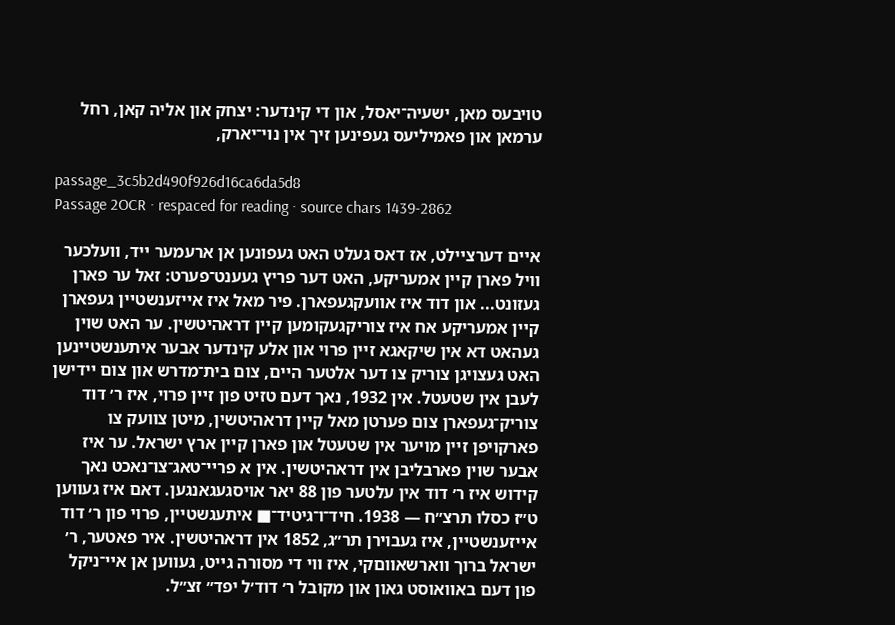טויבעס מאן, ישעיה־יאסל, און די קינדער: יצחק און אליה קאן, רחל ערמאן און פאמיליעס געפינען זיך אין נױ־יארק,

passage_3c5b2d490f926d16ca6da5d8
Passage 2OCR · respaced for reading · source chars 1439-2862

אײם דערצײלט, אז דאס געלט האט געפונען אן ארעמער ײד, װעלכער װיל פארן קײן אמעריקע, האט דער פריץ געענט־פערט: זאל ער פארן געזונט... און דוד איז אװעקגעפארן. פיר מאל איז אײזענשטײן געפארן קײן אמעריקע אח איז צוריקגעקומען קײן דראהיטשין. ער האט שוין געהאט דא אין שיקאגא זײן פרוי און אלע קינדער אבער איתענשטײנען האט געצויגן צוריק צו דער אלטער הײם, צום בית־מדרש און צום ײדישן לעבן אין שטעטל. אין 1932, נאך דעם טזיט פון זײן פרוי, איז ר׳ דוד צוריק־געפארן צום פערטן מאל קײן דראהיטשין, מיטן צװעק צו פארקויפן זײן מויער אין שטעטל און פארן קײן ארץ ישראל. ער איז אבער שוין פארבליבן אין דראהיטשין. אין א פרײ־טאג־צו־נאכט נאך קידוש איז ר׳ דוד אין עלטער פון 88 יאר אויסגעגאנגען. דאם איז געװען ט״ז כסלו תרצ״ח — 1938. חיד־ו־גיטיד־■ איתעגשטײן, פרוי פון ר׳ דוד אײזענשטײן, איז געבוירן תר״ג, 1852 אין דראהיטשין. איר פאטער, ר׳ ישראל ברוך װארשאװםקי, איז װי די מסורה גײט, געװען אן אײ־ניקל פון דעם באװאוסט גאון און מקובל ר׳ דוד׳ל יפד״ זצ״ל.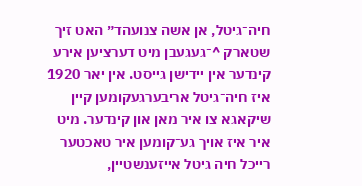חיה־גיטל, אן אשה צנועהד״ האט זיך שטארק ^־געגעבן מיט דערציען אירע קינדער אין ײדישן גײסט. אין יאר 1920 איז חיה־גיטל אריבערגעקומען קײן שיקאגא צו איר מאן און קינדער. מיט איר איז אויך גע־קומען איר טאכטער רײכל חיה גיטל אײזענשטײן,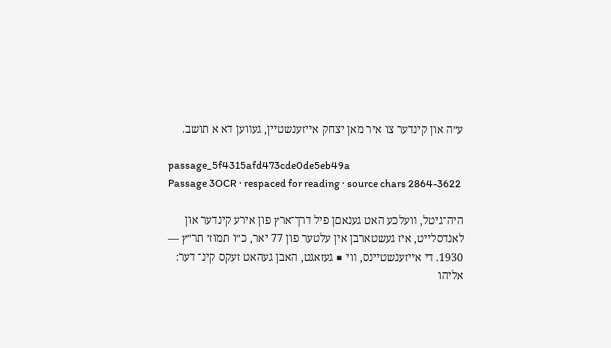ע״ה און קינדער צו איר מאן יצחק אײזענשטײן, געװען דא א תושב.

passage_5f4315afd473cde0de5eb49a
Passage 3OCR · respaced for reading · source chars 2864-3622

היה־גיטל, װעלכע האט גענאםן פיל דרך־ארץ פון אירע קינדער און לאנדסלײט, איז געשטארבן אין עלטער פון 77 יאר, כ״ו תמוז׳ תר״ץ — 1930. די אײזענשטײנס, װי ■ געזאגט, האבן געהאט זעקס קינ־ דער: אליהו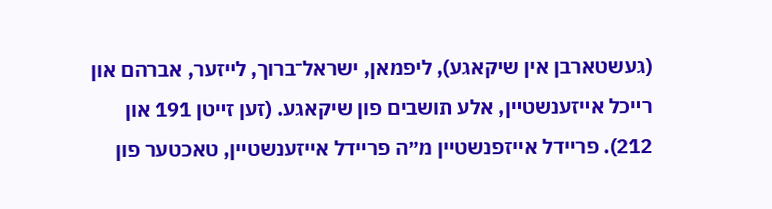(געשטארבן אין שיקאגע), ליפמאן, ישראל־ברוך, לײזער, אברהם און רײכל אײזענשטײן, אלע תושבים פון שיקאגע. (זען זײטן 191 און 212). פרײדל אײזפנשטײן מ״ה פרײדל אײזענשטײן, טאכטער פון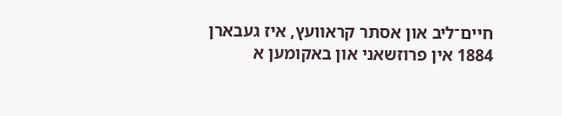חײם־ליב און אסתר קראװעץ, איז געבארן 1884 אין פרוזשאני און באקומען א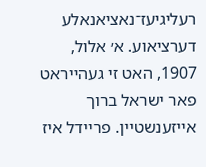רעליגיעז־נאציאנאלע דערציאוע. א׳ אלול, 1907, האט זי געהײראט פאר ישראל ברוך אײזענשטיין. פרײדל איז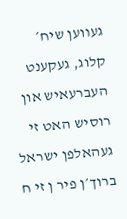געװען שיח׳ קלוג, געקענט העברעאיש און רוסיש האט זי געהאלפן ישראל ברוך׳ן פיר ן זי ח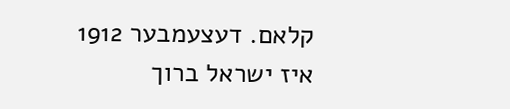קלאם. דעצעמבער 1912 איז ישראל ברוך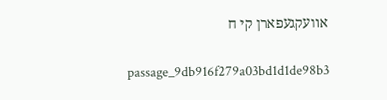אװעקגעפארן קי ח

passage_9db916f279a03bd1d1de98b3